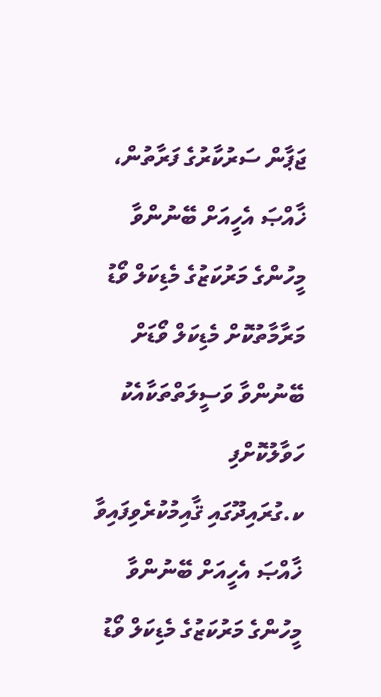ޖަޕާން ސަރުކާރުގެ ފަރާތުން، ޚާއްޞަ އެހީއަށް ބޭނުންވާ މީހުންގެ މަރުކަޒުގެ މެޑިކަލް ވޯޑު މަރާމާތުކޮށް މެޑިކަލް ވޯޑަށް ބޭނުންވާ ވަސީލަތްތަކާއެކު ހަވާލުކޮށްފި
ކ.ގުރައިދޫގައި ޤާއިމުކުރެވިފައިވާ ޚާއްޞަ އެހީއަށް ބޭނުންވާ މީހުންގެ މަރުކަޒުގެ މެޑިކަލް ވޯޑު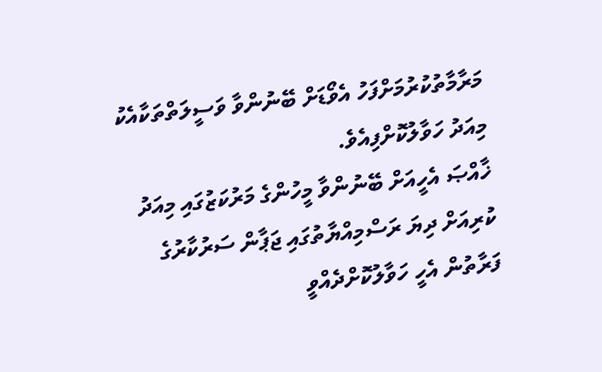މަރާމާތުކުރުމަށްފަހު އެވޯޑަށް ބޭނުންވާ ވަސީލަތްތަކާއެކު މިއަދު ހަވާލުކޮށްފިއެވެ.
ޚާއްޞަ އެހީއަށް ބޭނުންވާ މީހުންގެ މަރުކަޒުގައި މިއަދު ކުރިއަށް ދިޔަ ރަސްމިއްޔާތުގައި ޖަޕާން ސަރުކާރުގެ ފަރާތުން އެހީ ހަވާލުކޮށްދެއްވީ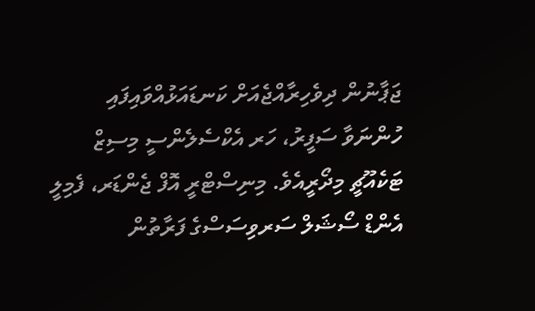ޖަޕާނުން ދިވެހިރާއްޖެއަށް ކަނޑައަޅުއްވައިފައި ހުންނަވާ ސަފީރު، ހަރ އެކްސެލެންސީ މިސިޒް ޓަކެއޫޗީ މިދޯރީއެވެ. މިނިސްޓްރީ އޮފް ޖެންޑަރ، ފެމިލީ އެންޑް ސޯޝަލް ސަރވިސަސްގެ ފަރާތުން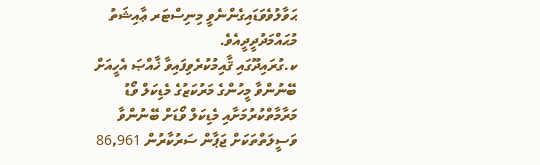ޙަވާލުވެވަޑައިގެންނެވީ މިނިސްޓަރ ޢާއިޝަތު މުޙައްމަދުދީދީއެވެ.
ކ.ގުރައިދޫގައި ޤާއިމުކުރެވިފައިވާ ޚާއްޞަ އެހީއަށް ބޭނުންވާ މީހުންގެ މަރުކަޒުގެ މެޑިކަލް ވޯޑު މަރާމާތްކުރުމަށާއި މެޑިކަލް ވޯޑަށް ބޭނުންވާ ވަސީލަތްތަކަށް ޖަޕާން ސަރުކާރުން 86,961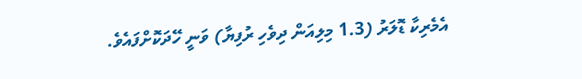އެމެރިކާ ޑޮލަރު (1.3 މިލިއަން ދިވެހި ރުފިޔާ) ވަނީ ހޭދަކޮށްފައެވެ.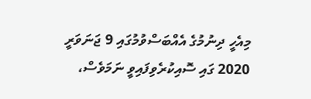މިއެހީ ދިނުމުގެ އެއްބަސްވުމުގައި 9 ޖަނަވަރީ 2020 ގައި ސޮއިކުރެވިފައިވީ ނަމަވެސް،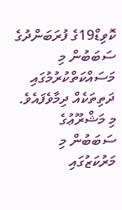ކޮވިޑް19ގެ ފުރަބަންދުގެ ސަބަބުން މި މަސައްކަތްކުރުމުގައި ދަތިތަކެއް ދިމާވެފައެވެ.
މި މަޝްރޫޢުގެ ސަބަބުން މި މަރުކަޒުގައި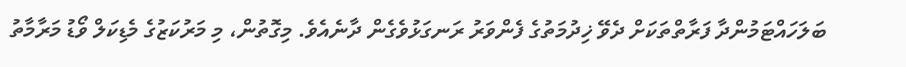ބަލަހައްޓަމުންދާ ފަރާތްތަކަށް ދެވޭ ޚިދުމަތުގެ ފެންވަރު ރަނގަޅުވެގެން ދާނެއެވެ. މިގޮތުން، މި މަރުކަޒުގެ މެޑިކަލް ވޯޑު މަރާމާތު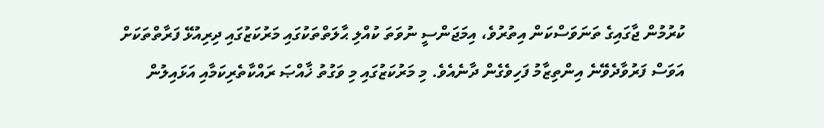ކުރުމުން ޖާގައިގެ ތަނަވަސްކަން އިތުރުވެ، އިމަޖަންސީ ނުވަތަ ކުއްލި ޙާލަތްތަކުގައި މަރުކަޒުގައި ދިރިއުޅޭ ފަރާތްތަކަށް އަވަސް ފަރުވާދެވޭނެ އިންތިޒާމު ފަހިވެގެން ދާނެއެވެ. މި މަރުކަޒުގައި މި ވަގުތު ޚާއްޞަ ރައްކާތެރިކަމާއި އަޅައިލުން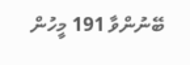ބޭނުންވާ 191 މީހުން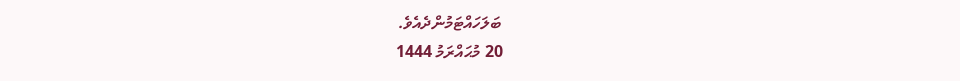ބަލަހައްޓަމުންދެއެވެ.
20 މުޙައްރަމު 1444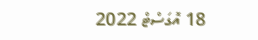18 އޮގަސްޓް 2022